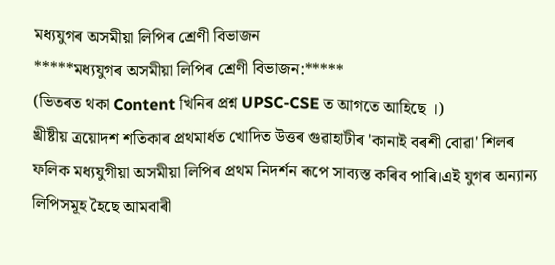মধ্যযুগৰ অসমীয়া লিপিৰ শ্রেণী বিভাজন
*****মধ্যযুগৰ অসমীয়া লিপিৰ শ্রেণী বিভাজন:*****
(ভিতৰত থকা Content খিনিৰ প্ৰশ্ন UPSC-CSE ত আগতে আহিছে ।)
খ্ৰীষ্টীয় ত্রয়োদশ শতিকাৰ প্ৰথমাৰ্ধত খোদিত উত্তৰ গুৱাহাটীৰ 'কানাই বৰশী বোৱা' শিলৰ ফলিক মধ্যযুগীয়া অসমীয়া লিপিৰ প্ৰথম নিদর্শন ৰূপে সাব্যস্ত কৰিব পাৰি।এই যুগৰ অন্যান্য লিপিসমূহ হৈছে আমবাৰী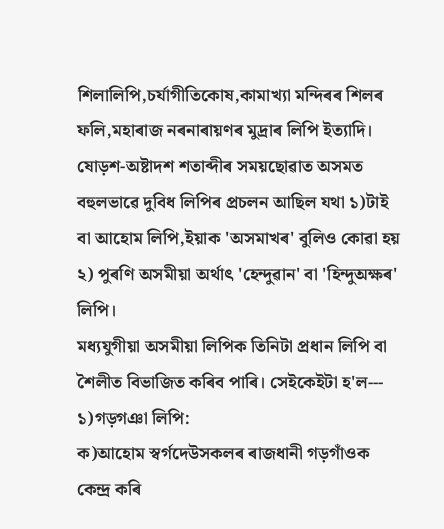শিলালিপি,চৰ্যাগীতিকোষ,কামাখ্যা মন্দিৰৰ শিলৰ ফলি,মহাৰাজ নৰনাৰায়ণৰ মুদ্ৰাৰ লিপি ইত্যাদি।
ষোড়শ-অষ্টাদশ শতাব্দীৰ সময়ছোৱাত অসমত বহুলভাৱে দুবিধ লিপিৰ প্ৰচলন আছিল যথা ১)টাই বা আহোম লিপি,ইয়াক 'অসমাখৰ' বুলিও কোৱা হয় ২) পুৰণি অসমীয়া অৰ্থাৎ 'হেন্দুৱান' বা 'হিন্দুঅক্ষৰ' লিপি।
মধ্যযুগীয়া অসমীয়া লিপিক তিনিটা প্ৰধান লিপি বা শৈলীত বিভাজিত কৰিব পাৰি। সেইকেইটা হ'ল---
১)গড়গঞা লিপি:
ক)আহোম স্বৰ্গদেউসকলৰ ৰাজধানী গড়গাঁওক কেন্দ্ৰ কৰি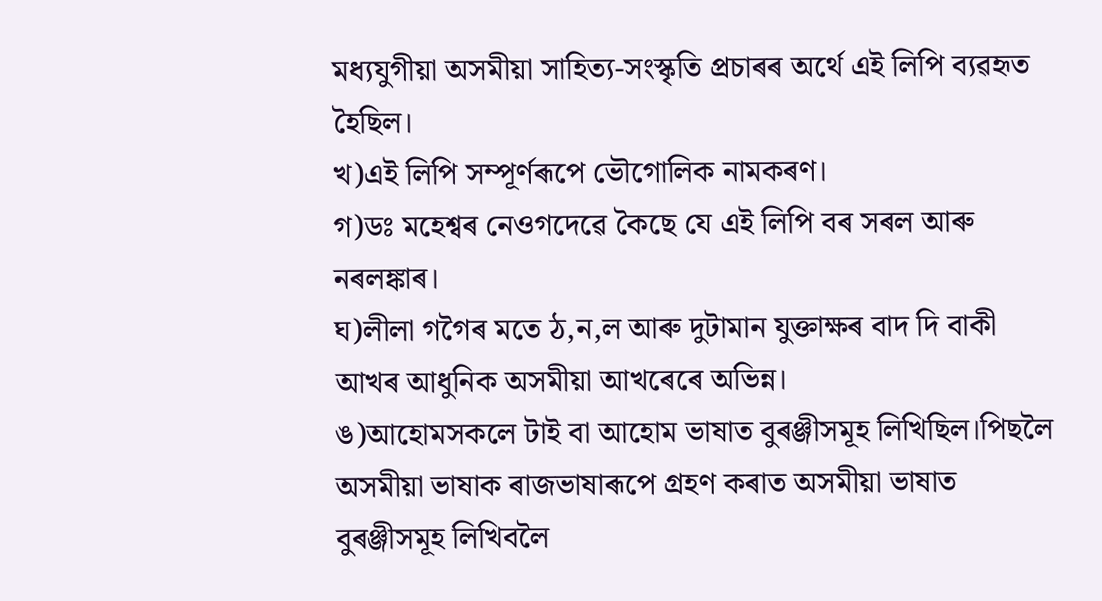মধ্যযুগীয়া অসমীয়া সাহিত্য-সংস্কৃতি প্ৰচাৰৰ অৰ্থে এই লিপি ব্যৱহৃত হৈছিল।
খ)এই লিপি সম্পূৰ্ণৰূপে ভৌগোলিক নামকৰণ।
গ)ডঃ মহেশ্বৰ নেওগদেৱে কৈছে যে এই লিপি বৰ সৰল আৰু নৰলঙ্কাৰ।
ঘ)লীলা গগৈৰ মতে ঠ,ন,ল আৰু দুটামান যুক্তাক্ষৰ বাদ দি বাকী আখৰ আধুনিক অসমীয়া আখৰেৰে অভিন্ন।
ঙ)আহোমসকলে টাই বা আহোম ভাষাত বুৰঞ্জীসমূহ লিখিছিল।পিছলৈ অসমীয়া ভাষাক ৰাজভাষাৰূপে গ্ৰহণ কৰাত অসমীয়া ভাষাত বুৰঞ্জীসমূহ লিখিবলৈ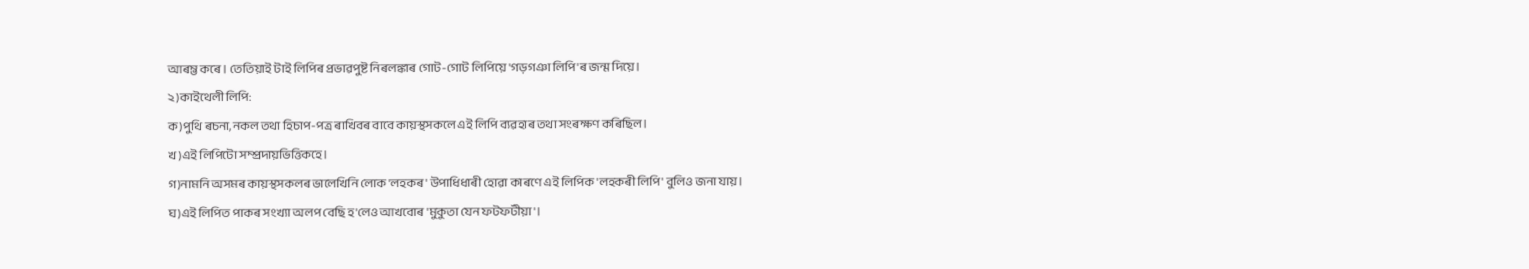আৰম্ভ কৰে। তেতিয়াই টাই লিপিৰ প্ৰভাৱপুষ্ট নিৰলঙ্কাৰ গোট-গোট লিপিয়ে 'গড়গঞা লিপি'ৰ জন্ম দিয়ে।
২)কাইথেলী লিপি:
ক)পুথি ৰচনা,নকল তথা হিচাপ-পত্ৰ ৰাখিবৰ বাবে কায়স্থসকলে এই লিপি ব্যৱহাৰ তথা সংৰক্ষণ কৰিছিল।
খ)এই লিপিটো সম্প্ৰদায়ভিত্তিকহে।
গ)নামনি অসমৰ কায়স্থসকলৰ ভালেখিনি লোক 'লহকৰ' উপাধিধাৰী হোৱা কাৰণে এই লিপিক 'লহকৰী লিপি' বুলিও জনা যায়।
ঘ)এই লিপিত পাকৰ সংখ্যা অলপ বেছি হ'লেও আখবোৰ 'মুকুতা যেন ফটফটীয়া'।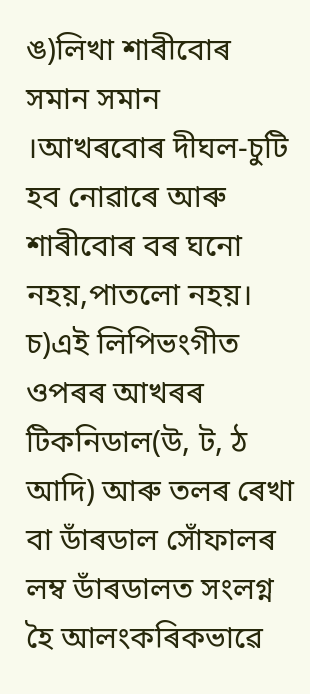ঙ)লিখা শাৰীবোৰ সমান সমান ।আখৰবোৰ দীঘল-চুটি হব নোৱাৰে আৰু শাৰীবোৰ বৰ ঘনো নহয়,পাতলো নহয়।
চ)এই লিপিভংগীত ওপৰৰ আখৰৰ টিকনিডাল(উ, ট, ঠ আদি) আৰু তলৰ ৰেখা বা ডাঁৰডাল সোঁফালৰ লম্ব ডাঁৰডালত সংলগ্ন হৈ আলংকৰিকভাৱে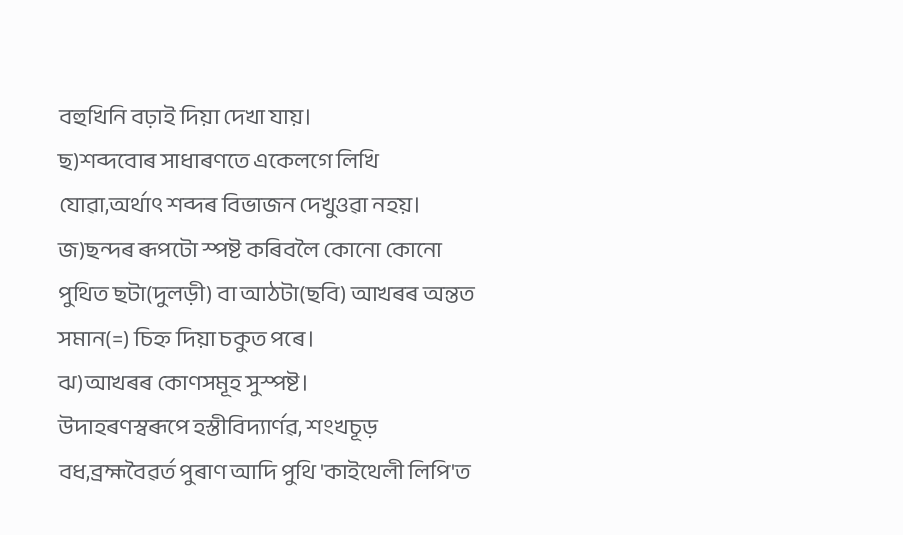বহুখিনি বঢ়াই দিয়া দেখা যায়।
ছ)শব্দবোৰ সাধাৰণতে একেলগে লিখি যোৱা,অৰ্থাৎ শব্দৰ বিভাজন দেখুওৱা নহয়।
জ)ছন্দৰ ৰূপটো স্পষ্ট কৰিবলৈ কোনো কোনো পুথিত ছটা(দুলড়ী) বা আঠটা(ছবি) আখৰৰ অন্তত সমান(=) চিহ্ন দিয়া চকুত পৰে।
ঝ)আখৰৰ কোণসমূহ সুস্পষ্ট।
উদাহৰণস্বৰূপে হস্তীবিদ্যাৰ্ণৱ, শংখচূড় বধ,ব্ৰহ্মবৈৱৰ্ত পুৰাণ আদি পুথি 'কাইথেলী লিপি'ত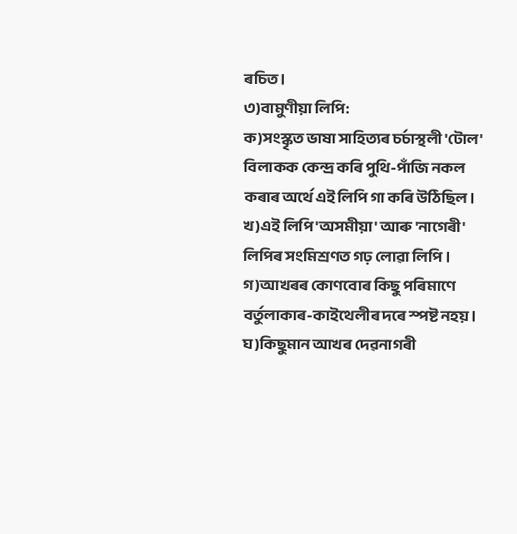ৰচিত।
৩)বামুণীয়া লিপি:
ক)সংস্কৃত ভাষা সাহিত্যৰ চর্চাস্থলী 'টোল' বিলাকক কেন্দ্ৰ কৰি পুথি-পাঁজি নকল কৰাৰ অৰ্থে এই লিপি গা কৰি উঠিছিল।
খ)এই লিপি 'অসমীয়া' আৰু 'নাগেৰী' লিপিৰ সংমিশ্ৰণত গঢ় লোৱা লিপি।
গ)আখৰৰ কোণবোৰ কিছু পৰিমাণে বৰ্তুলাকাৰ-কাইথেলীৰ দৰে স্পষ্ট নহয়।
ঘ)কিছুমান আখৰ দেৱনাগৰী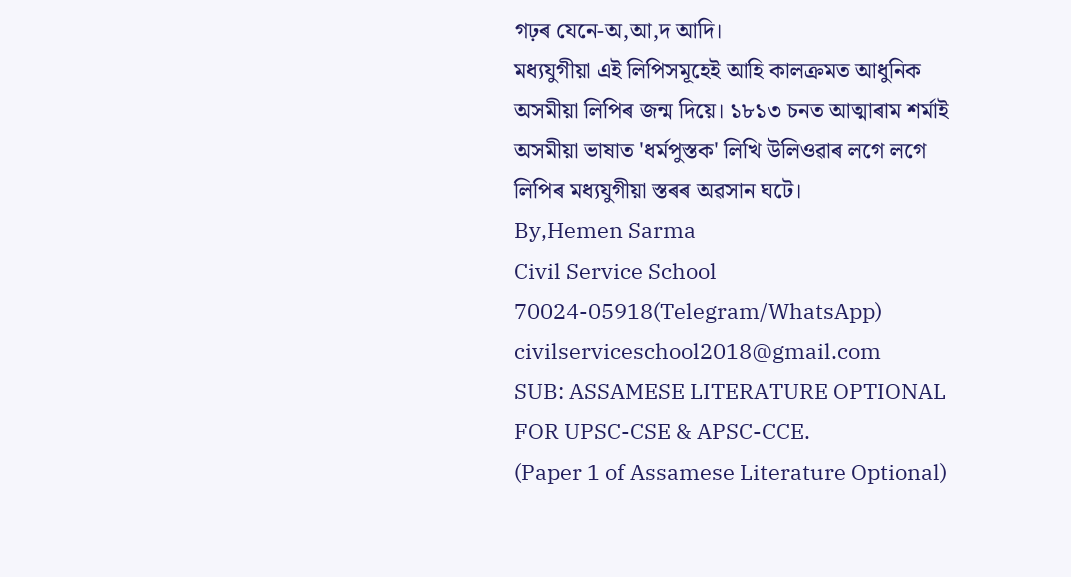গঢ়ৰ যেনে-অ,আ,দ আদি।
মধ্যযুগীয়া এই লিপিসমূহেই আহি কালক্রমত আধুনিক অসমীয়া লিপিৰ জন্ম দিয়ে। ১৮১৩ চনত আত্মাৰাম শৰ্মাই অসমীয়া ভাষাত 'ধৰ্মপুস্তক' লিখি উলিওৱাৰ লগে লগে লিপিৰ মধ্যযুগীয়া স্তৰৰ অৱসান ঘটে।
By,Hemen Sarma
Civil Service School
70024-05918(Telegram/WhatsApp)
civilserviceschool2018@gmail.com
SUB: ASSAMESE LITERATURE OPTIONAL FOR UPSC-CSE & APSC-CCE.
(Paper 1 of Assamese Literature Optional)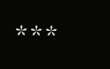***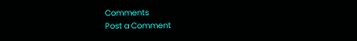Comments
Post a Comment